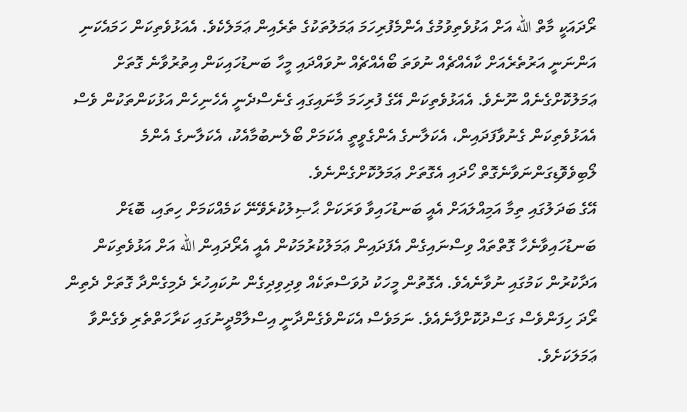ރޯދައަކީ މާތް الله އަށް އަޅުވެތިވުމުގެ އެންމެފުރިހަމަ ޢަމަލުތަކުގެ ތެރެއިން ޢަމަލެކެވެ. އެއަޅުވެތިކަން ހަމައެކަނި އަންނަނީ އަރުތެރެއަށް ކާއެއްޗެއް ނުވަތަ ބޯއެއްޗެއް ނުވައްދައި މީހާ ބަނޑުހައިކަން އިތުރުވާނެ ގޮތަށް ޢަމަލުކޮށްގެނެއް ނޫނެވެ. އެއަޅުވެތިކަން އޭގެ ފުރިހަމަ މާނައިގައި ގެނެސްދެނީ އެހެނިހެން އަޅުކަންތަކުން ވެސް އެއަޅުވެތިކަން ގެނުވާފަދައިން، އެކަލާނގެ އެންގެވީތީ އެކަމަށް ބޯލެނބުމާއެކު، އެކަލާނގެ އެންމެ ލޯބިވެވޮޑިގަންނަވާނެގޮތް ހޯދައި އެގޮތަށް ޢަމަލުކޮށްގެންނެވެ.
އޭގެ ބަދަލުގައި ތިމާ އަމިއްލައަށް އެއީ ބަނޑުހައިވާ ވަރަކަށް ޙާޞިލުކުރެވޭނޭ ކަމެއްކަމަށް ހިތައި، ބޮޑަށް ބަނޑުހައިވާނެހާ ގޮތްތައް ވިސްނައިގެން އެފަދައިން ޢަމަލުކުރުމަކުން އެއީ އެރޯދައިން الله އަށް އަޅުވެތިކަން އަދާކުރުން ކަމުގައި ނުވާނެއެވެ. އެގޮތުން މީހަކު ދުވަސްތަކެއް ވިދިވިދިގެން ނުކައިހުރެ ދެމިގެންދާ ގޮތަށް ދެތިން ރޯދަ ހިފަންވެސް ގަސްދުކޮށްފާނެއެވެ. ނަމަވެސް އެކަންވެގެންދާނީ އިސްލާމްދީނުގައި ކަރާހަތްތެރި ވެގެންވާ ޢަމަލަކަށެވެ.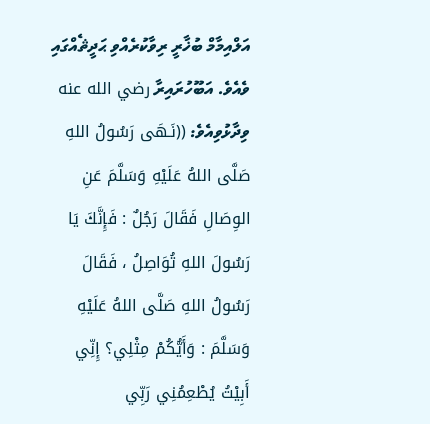އަލްއިމާމް ބުޚާރީ ރިވާކުރެއްވި ޙަދީޘެއްގައި ވެއެވެ. އަބޫހުރައިރާ رضي الله عنه ވިދާޅުވިއެވެ: ((نَـهَى رَسُولُ اللهِ صَلَّى اللهُ عَلَيْهِ وَسَلَّمَ عَنِ الوِصَالِ فَقَالَ رَجُلٌ : فَإِنَّكَ يَا رَسُولَ اللهِ تُوَاصِلُ ، فَقَالَ رَسُولُ اللهِ صَلَّى اللهُ عَلَيْهِ وَسَلَّمَ : وَأَيُّكُمْ مِثْلِي؟ إِنِّي أَبِيْتُ يُطْعِمُنِي رَبِّي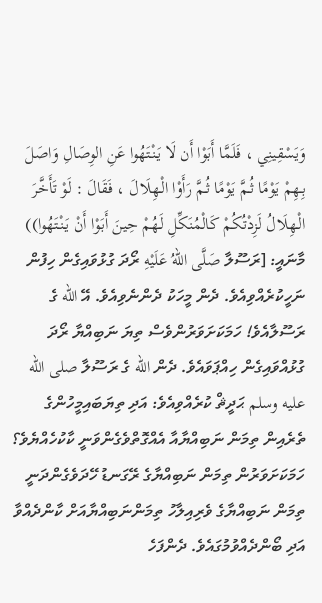وَيَسْقِينِي ، فَلَمَّا أَبَوْا أَن لَا يَنْتَهُوا عَنِ الوِصَالِ وَاصَلَ بِـهِمْ يَوْمًا ثُـمَّ يَوْمًا ثُـمَّ رَأَوْا الْـهِلَالَ ، فَقَالَ : لَوْ تَأَخَّرَ الْـهِلَالُ لَزِدْتُكُمْ كَالْمُنَكِّلِ لَـهُمْ حِينَ أَبَوْا أَنْ يَنْتَهُوا)) މާނައީ: [ރަސޫލާ صَلَّى اللهُ عَلَيْهِ ރޯދަ ގުޅުވައިގެން ހިފުން ނަހީކުރެއްވިއެވެ. ދެން މީހަކު ދެންނެވިއެވެ. އޭ الله ގެ ރަސޫލާއެވެ! ހަމަކަށަވަރުންވެސް ތިޔަ ނަބިއްޔާ ރޯދަ ގުޅުއްވައިގެން ހިއްޕަވައެވެ. ދެން الله ގެ ރަސޫލާ صلى الله عليه وسلم ޙަދީޘް ކުރެއްވިއެވެ: އަދި ތިޔަބައިމީހުންގެ ތެރެއިން ތިމަން ނަބިއްޔާއާ އެއްގޮތްވެގެންވަނީ ކާކުހެއްޔެވެ؟ ހަމަކަށަވަރުން ތިމަން ނަބިއްޔާގެ ރޭގަނޑު ހޭދަވެގެންދަނީ ތިމަން ނަބިއްޔާގެ ވެރިއިލާހު ތިމަންނަބިއްޔާއަށް ކާންދެއްވާ އަދި ބޯންދެއްވުމުގައެވެ. ދެންފަހެ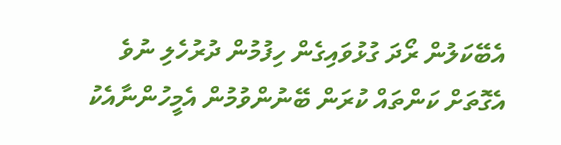އެބޭކަލުން ރޯދަ ގުޅުވައިގެން ހިފުމުން ދުރުހެލި ނުވެ އެގޮތަށް ކަންތައް ކުރަން ބޭނުންވުމުން އެމީހުންނާއެކު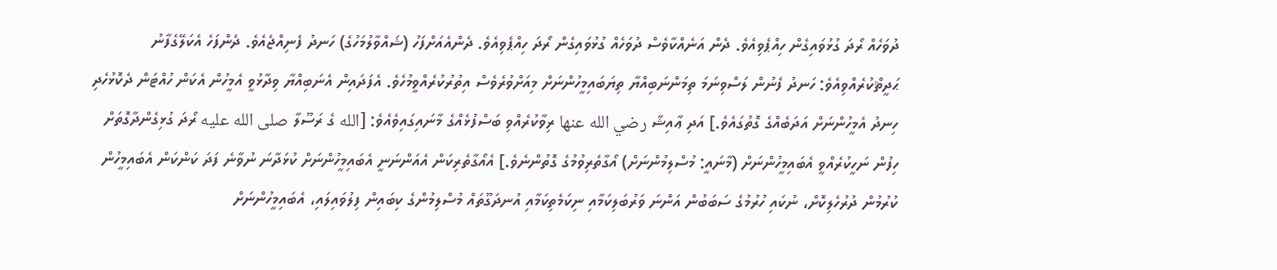ދުވަހެއް ރޯދަ ގުޅުވައިގެން ހިއްޕެވިއެވެ. ދެން އަނެއްކާވެސް ދުވަހެއް ގުޅުވައިގެން ރޯދަ ހިއްޕެވިއެވެ. ދެންއެއަށްފަހު (ޝައްވާލުމަހުގެ) ހަނދު ފެނިއްޖެއެވެ. ދެންފަހެ އެކަލޭގެފާނު ޙަދީޘްކުރެއްވިއެވެ: ހަނދު ފެނުން ލަސްވިނަމަ ތިމަންނަބިއްޔާ ތިޔަބައިމީހުންނަށް މިއަށްވުރެވެސް އިތުރުކުރެއްވީމުހެވެ. އެފަދައިން އެނަބިއްޔާ ވިދާޅުވީ އެމީހުން އެކަން ހުއްޓަން ދެކޮޅުހެދި ހިނދު އެމީހުންނަށް އަދަބެއްގެ ގޮތުގައެވެ.] އަދި ޢާއިޝާ رضي الله عنها ރިވާކުރެއްވި ބަސްފުޅެއްގެ މާނައިގައިވެއެވެ: [الله ގެ ރަސޫލާ صلى الله عليه ރޯދަ ގުޅިގެންދާގޮތަށް ހިފުން ނަހީކުރެއްވީ އެބައިމީހުންނަށް (މާނައީ: މުސްލިމުންނަށް) އޯގާތެރިވުމުގެ ގޮތުންނެވެ.] އެއޯގާތެރިކަން އެއަންނަނީ އެބައިމީހުންނަށް ކުޅަދާނަ ނުވާނެ ފަދަ ކަންކަން އެބައިމީހުން ކުރުމުން ދުރުހެލިކޮށް، ނުކައި ހުރުމުގެ ސަބަބުން އަންނަ ވަރުބަލިކަމާއި ނިކަމެތިކަމާއި އުނދަގޫތައް މުސްލިމުންގެ ކިބައިން ފިލުވައިލައި، އެބައިމީހުންނަށް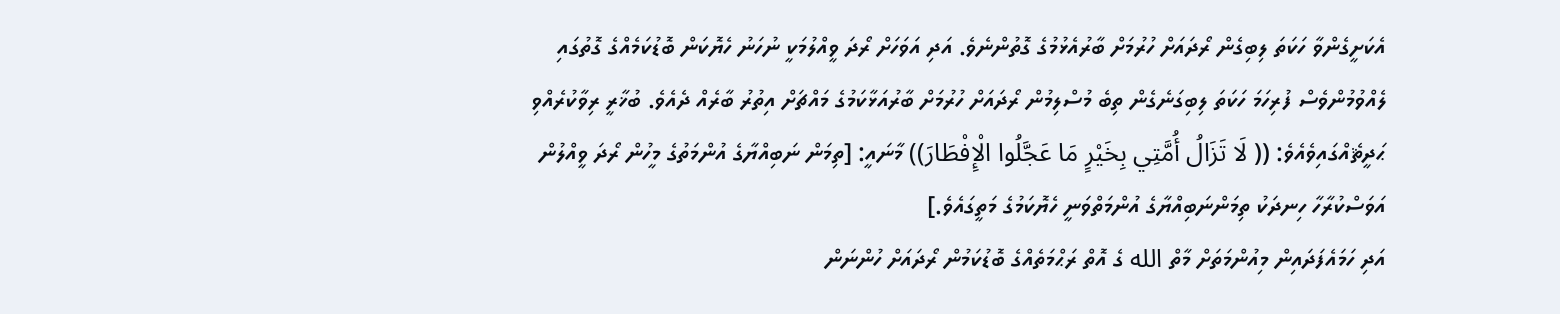އެކަށީގެންވާ ހަކަތަ ލިބިގެން ރޯދައަށް ހުރުމަށް ބާރުއެޅުމުގެ ގޮތުންނެވެ. އަދި އަވަހަށް ރޯދަ ވީއްލުމަކީ ނުހަނު ހެޔޮކަން ބޮޑުކަމެއްގެ ގޮތުގައި ލެއްވުމުންވެސް ފުރިހަމަ ހަކަތަ ލިބިގަނެގެން ތިބެ މުސްލިމުން ރޯދައަށް ހުރުމަށް ބާރުއަޅާކަމުގެ މައްޗަށް އިތުރު ބާރެއް ދެއެވެ. ބުޚާރީ ރިވާކުރެއްވި ޙަދީޘެއްގައިވެއެވެ: (( لَا تَزَالُ أُمَّتِي بِخَيْرٍ مَا عَجَّلُوا الْإِفْطَارَ)) މާނައީ: [ތިމަން ނަބިއްޔާގެ އުންމަތުގެ މީހުން ރޯދަ ވީއްލުން އަވަސްކުރާހާ ހިނދަކު ތިމަންނަބިއްޔާގެ އުންމަތްވަނީ ހެޔޮކަމުގެ މަތީގައެވެ.]
އަދި ހަމައެފަދައިން މިއުންމަތަށް މާތް الله ގެ އޮތް ރަޙްމަތެއްގެ ބޮޑުކަމުން ރޯދައަށް ހުންނަން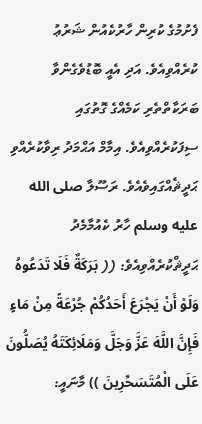ފެށުމުގެ ކުރިން ހާރުކެއުން ޝަރުޢު ކުރެއްވިއެވެ. އަދި އެއީ ބޮޑުވެގެންވާ ބަރަކާތްތެރި ކަމެއްގެ ގޮތުގައި ސިފަކުރެއްވިއެވެ. އިމާމް އަޙްމަދު ރިވާކުރެއްވި ޙަދީޘެއްގައިވެއެވެ. ރަސޫލާ صلى الله عليه وسلم ހާރު ކެއުމާމެދު ޙަދީޘްކުރެއްވިއެވެ: (( بَرَكَةٌ فَلَا تَدَعُوهُ وَلَوْ أَنْ يَجْرَعَ أَحَدُكُمْ جُرْعَةً مِنْ مَاءٍ فَإِنَّ اللَّهَ عَزَّ وَجَلَّ وَمَلَائِكَتَهُ يُصَلُّونَ عَلَى الْمُتَسَحِّرِينَ )) މާނައީ: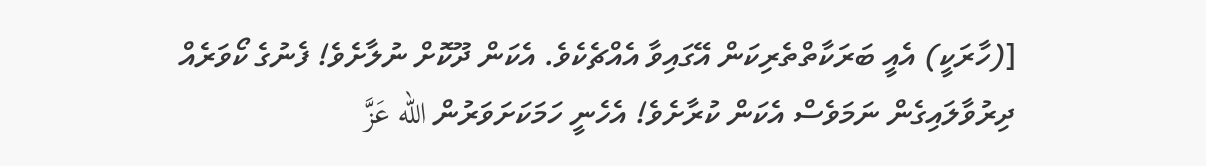[(ހާރަކީ) އެއީ ބަރަކާތްތެރިކަން އޭގައިވާ އެއްޗެކެވެ. އެކަން ދޫކޮށް ނުލާށެވެ! ފެނުގެ ކޯވަރެއް ދިރުވާލައިގެން ނަމަވެސް އެކަން ކުރާށެވެ! އެހެނީ ހަމަކަށަވަރުން الله عَزَّ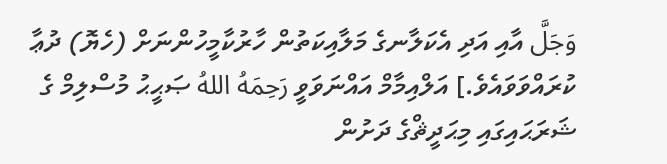وَجَلَّ އާއި އަދި އެކަލާނގެ މަލާއިކަތުން ހާރުކާމީހުންނަށް (ހެޔޮ) ދުޢާ ކުރައްވަވައެވެ.] އަލްއިމާމް އައްނަވަވީ رَحِمَهُ اللهُ ޞަޙީޙު މުސްލިމް ގެ ޝަރަޙައިގައި މިޙަދީޘްގެ ދަށުން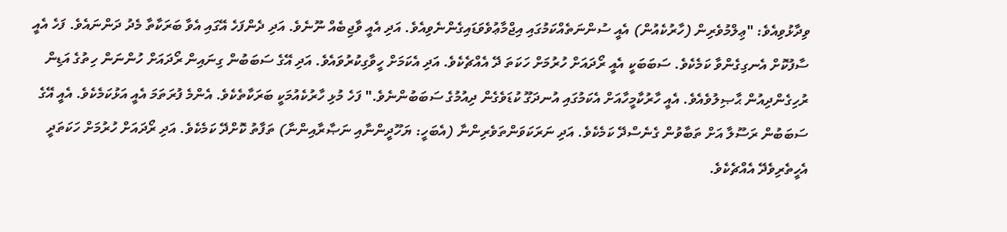ވިދާޅުވިއެވެ: "ޢިލްމުވެރިން (ހާރުކެއުން) އެއީ ސުންނަތެއްކަމުގައި އިޖްމާޢުވެވަޑައިގެންނެވިއެވެ. އަދި އެއީ ވާޖިބެއް ނޫނެވެ. އަދި ދެންފަހެ އޭގައި އެވާ ބަރަކާތާ މެދު ދަންނައެވެ. ފަހެ އެއީ ސާފުކޮށް އެނގިގެންވާ ކަމެކެވެ. ސަބަބަކީ އެއީ ރޯދައަށް ހުރުމަށް ހަކަތަ ދޭ އެއްޗެކެވެ. އަދި އެކަމަށް ހީވާގިކުރުވައެވެ. އަދި އޭގެ ސަބަބުން ގިނައިން ރޯދައަށް ހުންނަން ހިތުގެ އަޑިން ރުހިގެންދިއުން ޙާޞިލުވެއެވެ. އެއީ ހާރުކާމީހާއަށް އެކަމުގައި އުނދަގޫ ކުޑަވެގެން ދިއުމުގެ ސަބަބުންނެވެ." ފަހެ މުޅި ހާރުކެއުމަކީ ބަރަކާތެކެވެ. އެންމެ ފުރަތަމަ އެއީ އަޅުކަމެކެވެ. އެއީ އޭގެ ސަބަބުން ރަސޫލާ އަށް ތަބާވުން ގެނެސްދޭ ކަމެކެވެ. އަދި ނަރަކަވަންތަވެރިންނާ (އެބަހީ: ޔަހޫދީންނާއި ނަޞާރާއިންނާ) ތަފާތު ކޮށްދޭ ކަމެކެވެ. އަދި ރޯދައަށް ހުރުމަށް ހަކަތަދީ އެހީތެރިވެދޭ އެއްޗެކެވެ.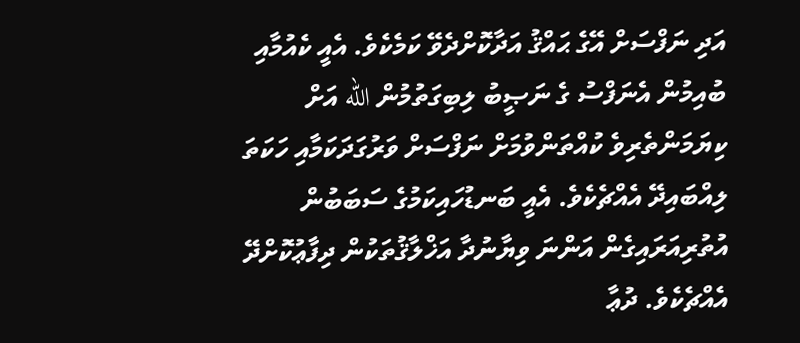އަދި ނަފްސަށް އޭގެ ޙައްޤު އަދާކޮށްދެވޭ ކަމެކެވެ. އެއީ ކެއުމާއި ބުއިމުން އެނަފްސު ގެ ނަޞީބު ލިބިގަތުމުން الله އަށް ކިޔަމަންތެރިވެ ކުއްތަންވުމަށް ނަފްސަށް ވަރުގަދަކަމާއި ހަކަތަ ލިއްބައިދޭ އެއްޗެކެވެ. އެއީ ބަނޑުހައިކަމުގެ ސަބަބުން އުތުރިއަރައިގެން އަންނަ ވިޔާނުދާ އަޚްލާޤުތަކުން ދިފާޢުކޮށްދޭ އެއްޗެކެވެ. ދުޢާ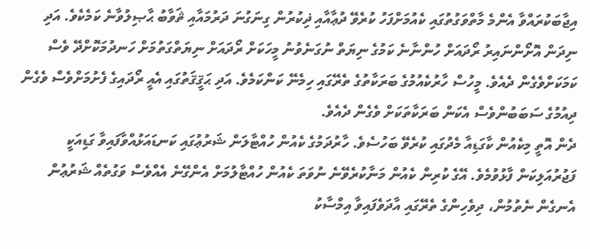އިޖާބަކުރައްވާ އެންމެ މާތްވަގުތުގައި ކެއުމަށްފަހު ކުރެވޭ ދުޢާއާއި ޛިކުރުން ގިނަގުނަ ދަރުމައާއި ޘަވާބު ޙާޞިލުވާނެ ކަމެކެވެ. އަދި ނިދަން އޮށޯންނައިރު ރޯދައަށް ހުންނާނެ ކަމުގެ ނިޔަތް ނުގަނެވުނު މީހަކަށް ރޯދައަށް ނިޔަތްގަތުމަށް ހަނދުމަކޮށްދޭ ވެސް ކަމަކަށްވެގެން ދެއެވެ. މީހުސް ހާރުކެއުމުގެ ބަރަކާތުގެ ތެރޭގައި ހިމެނޭ ކަންކަމެވެ. އަދި ޙަޤީޤަތުގައި އެއީ ރޯދައިގެ ފެށުމަށްވެސް ވެގެން ދިއުމުގެ ސަބަބުންވެސް އެކަން ބަރަކާތަކަށް ވެގެން ދެއެވެ.
ދެން އޮތީ މިކެއުން ކާގަޑިއާ މެދުގައި ކުރެވޭ ބަހުސެވެ. ހާރުދަމުގެ ކެއުން ހުއްޓާލަން ޝަރުޢުގައި ކަނޑައަޅުއްވާފައިވާ ގަޑިއަކީ ފަޖުރުއަލިކަން ފާޅުވުމެވެ. އޭގެ ކުރިން ކެއުން މަނާކުރެވޭނެ ނުވަތަ ކެއުން ހުއްޓާލުމަށް އެންގޭނެ އެއްވެސް ވަގުތެއް ޝަރުޢުން އެނގެން ނެތުމުން، ދިވެހިންގެ ތެރޭގައި އާދަވެފައިވާ އިމްސާކު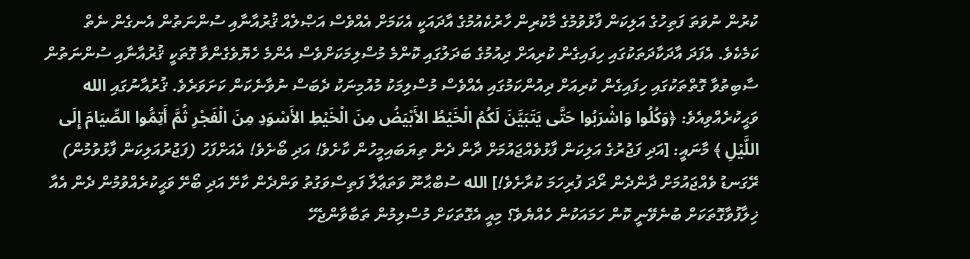ކުރުން ނުވަތަ ފަތިހުގެ އަލިކަން ފާޅުވުމުގެ މާކުރިން ހާރުކެއުމުގެ އާދައަކީ އެކަމަށް އެއްވެސް އަޞްލެއް ޤުރުއާނާއި ސުންނަތުން އެނގެން ނެތް ކަމެކެވެ. އެފަދަ އާދަކާދަތަކުގައި ހިފައިގެން ކުރިއަށް ދިއުމުގެ ބަދަލުގައި ކޮންމެ މުސްލިމަކަށްވެސް އެންމެ ހެޔޮވެގެންވާ ގޮތަކީ ޤުރުއާނާއި ސުންނަތުން ސާބިތުވާ ގޮތްތަކުގައި ހިފައިގެން ކުރިއަށް ދިއުންކަމުގައި އެއްވެސް މުސްލިމަކު މުއުމިނަކު ދެބަސް ނުވާނެކަން ކަށަވަރެވެ. ޤުރުއާނުގައި الله ވަޙީކުރެއްވިއެވެ: ﴿وَكُلُوا وَاشْرَبُوا حَتَّى يَتَبَيَّنَ لَكُمُ الْخَيْطُ الأَبْيَضُ مِنَ الْخَيْطِ الأَسْوَدِ مِنَ الْفَجْرِ ثُمَّ أَتِمُّوا الصِّيَامَ إِلَى اللَّيْلِ ﴾ މާނައީ: [އަދި ފަޖުރުގެ އަލިކަން ފާޅުވެއްޖައުމަށް ދާން ދެން ތިޔަބައިމީހުން ކާށެވެ! އަދި ބޯށެވެ! އެއަށްފަހު (ފަޖުރުއަލިކަން ފާޅުވުމުން) ރޭގަނޑު ވެއްޖައުމަށް ދާންދެން ރޯދަ ފުރިހަމަ ކުރާށެވެ!] الله ސުބްޙާނޫ ވަތަޢާލާ ފަތިސްވަގުތު ވަންދެން ކާށޭ އަދި ބޯށޭ ވަޙީކުރެއްވުމުން ދެން އެއާ ޚިލާފުވާގޮތަކަށް ބުނެވޭނީ ކޮން ހަމައަކުން ހެއްޔެވެ؟ މިއީ އެގޮތަކަށް މުސްލިމުން ތަބާވާންޖެހޭ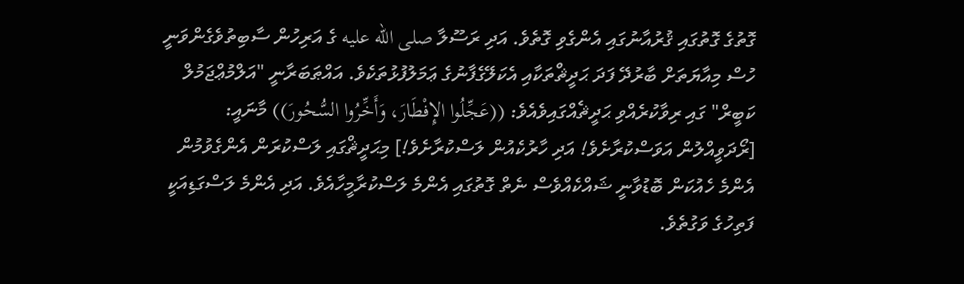ގޮތުގެ ގޮތުގައި ޤުރުއާނުގައި އެންގެވި ގޮތެވެ. އަދި ރަސޫލާ صلى الله عليه ގެ އަރިހުން ސާބިތުވެގެންވަނީ ހުސް މިއާޔަތަށް ބާރުދޭ ފަދަ ޙަދީޘްތަކާއި އެކަލޭގެފާނުގެ ޢަމަލުފުޅުތަކެވެ. އައްޠަބަރާނީ "އަލްމުޢްޖަމުލް ކަބީރް" ގައި ރިވާކުރެއްވި ޙަދީޘެއްގައިވެއެވެ: ((عَجِّلُوا الإِفْطَارَ، وَأَخِّرُوا السُّحُورَ)) މާނައީ: [ރޯދަވީއްލުން އަވަސްކުރާށެވެ! އަދި ހާރުކެއުން ލަސްކުރާށެވެ!] މިޙަދީޘްގައި ލަސްކުރަން އެންގެވުމުން އެންމެ ހެއުކަން ބޮޑުވާނީ ޝައްކެއްވެސް ނެތް ގޮތުގައި އެންމެ ލަސްކުރާމީހާއެވެ. އަދި އެންމެ ލަސްގަޑިއަކީ ފަތިހުގެ ވަގުތެވެ.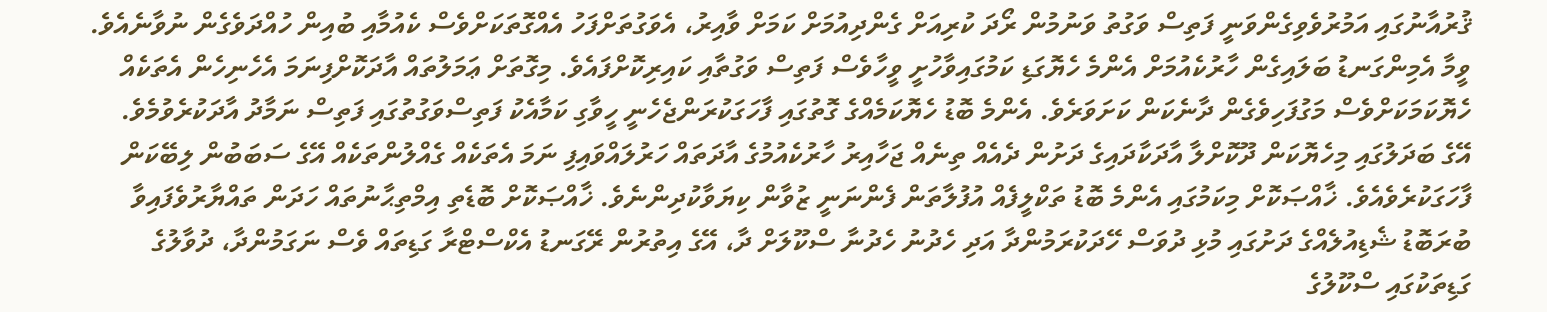ޤުރުއާނުގައި އަމުރުވެވިގެންވަނީ ފަތިސް ވަގުތު ވަނުމުން ރޯދަ ކުރިއަށް ގެންދިއުމަށް ކަމަށް ވާއިރު، އެވަގުތަށްފަހު އެއްގޮތަކަށްވެސް ކެއުމާއި ބުއިން ހުއްދަވެގެން ނުވާނެއެވެ. ވީމާ އެމިންގަނޑު ބަލައިގެން ހާރުކެއުމަށް އެންމެ ހެޔޮގަޑި ކަމުގައިވާހުށީ ވީހާވެސް ފަތިސް ވަގުތާއި ކައިރިކޮށްފައެވެ. މިގޮތަށް ޢަމަލުތައް އާދަކޮށްފިނަމަ އެހެނިހެން އެތަކެއް ހެޔޮކަމަކަށްވެސް މަގުފަހިވެގެން ދާނެކަން ކަށަވަރެވެ. އެންމެ ބޮޑު ހެޔޮކަމެއްގެ ގޮތުގައި ފާހަގަކުރަންޖެހެނީ ހީވާގި ކަމާއެކު ފަތިސްވަގުތުގައި ފަތިސް ނަމާދު އާދަކުރެވުމެވެ.
އޭގެ ބަދަލުގައި މިހެޔޮކަން ދޫކޮށްލާ އާދަކާދައިގެ ދަށުން ދެއެއް ތިނެއް ޖަހާއިރު ހާރުކެއުމުގެ އާދަތައް ހަރުލައްވައިފި ނަމަ އެތަކެއް ގެއްލުންތަކެއް އޭގެ ސަބަބުން ލިބޭކަން ފާހަގަކުރެވެއެވެ. ޚާއްޞަކޮށް މިކަމުގައި އެންމެ ބޮޑު ތަކްލީފެއް އުފުލާތަން ފެންނަނީ ޒުވާން ކިޔަވާކުދިންނެވެ. ޚާއްޞަކޮށް ބޮޑެތި އިމްތިޙާނުތައް ހަދަން ތައްޔާރުވެފައިވާ ބުރަބޮޑު ޝެޑިއުލެއްގެ ދަށުގައި މުޅި ދުވަސް ހޭދަކުރަމުންދާ އަދި ހެދުނު ހެދުނާ ސްކޫލަށް ދާ، އޭގެ އިތުރުން ރޭގަނޑު އެކްސްޓްރާ ގަޑިތައް ވެސް ނަގަމުންދާ، ދުވާލުގެ ގަޑިތަކުގައި ސްކޫލުގެ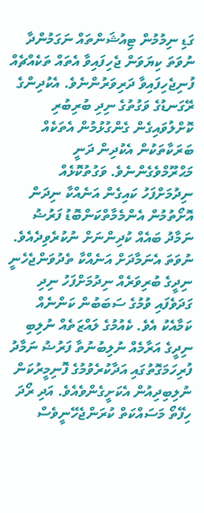ގަޑި ނިމުމުން ޓިއުޝަންތައް ނަގަމުންދާ ނުވަތަ ކިޔަވަން ޖެހިފައިވާ އެތައް ތަކެއްޗެއް ފުނިޖެހިފައިވާ ދަރިވަރުންނެވެ. އެކުދިންގެ ރޭގަނޑުގެ ވަގުތުގެ ނިދި ބުރިބުރި ކޮށްލުވައިގެން ގެންގުޅުމުން އެތަކެއް ބަރަކާތަކުން އެކުދިން ދަނީ މަޙްރޫމްވެގެންނެވެ. ވަގުތުކޮޅެއް ނިދުމަށްފަހު ކައިގެން އަނެއްކާ ނިދަން އޮށޯތުމުން އެންމެމާތްކަންބޮޑު ފަރުޟު ނަމާދު ބައެއް ކުދިންނަށް ނުކުރެވިދެއެވެ. ނުވަތަ އެނަމާދަށް އަނެއްކާ ތެދުވަންޖެހެނީ ނިދީގެ ބުރިވަރެއް ނިދުމަށްފަހު ނިދި ގަދަވެފައި ވުމުގެ ސަބަބުން ކަންނެއް ކަމާއެކު އެވެ. ކެއުމުގެ ލައްޒަތެއް ނުލިބި ނިދީގެ އަރާމެއް ނުލިބުނުތާ ފަރުޟު ނަމާދު ފުރިހަމަގޮތުގައި އަދާކުރެވުމުގެ ފޮނިމީރުކަން ނުލިބިދިއުން އެކަށީގެންވެއެވެ. އަދި ރޯދަ ހިފޭތޯ މަސައްކަތް ކުރަންޖެހޭނީވެސް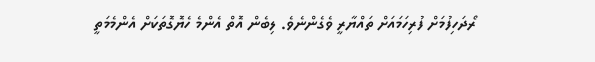ރޯދަހިފުމަށް ފުރިހަމައަށް ތައްޔާރީ ވެގެންނެވެ. ލިބެން އޮތް އެންމެ ހެޔޮގޮތަކަށް އެންމެމަތީ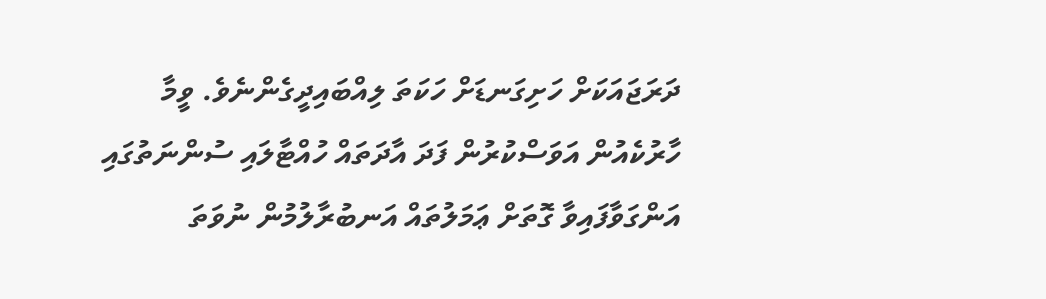ދަރަޖައަކަށް ހަށިގަނޑަށް ހަކަތަ ލިއްބައިދީގެންނެވެ. ވީމާ ހާރުކެއުން އަވަސްކުރުން ފަދަ އާދަތައް ހުއްޓާލައި ސުންނަތުގައި އަންގަވާފައިވާ ގޮތަށް ޢަމަލުތައް އަނބުރާލުމުން ނުވަތަ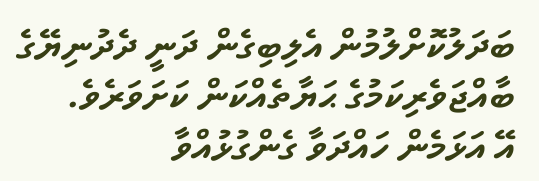ބަދަލުކޮށްލުމުން އެލިބިގެން ދަނީ ދެދުނިޔޭގެ ބާއްޖަވެރިކަމުގެ ޙަޔާތެއްކަން ކަށަވަރެވެ.
އޭ އަޅަމެން ހައްދަވާ ގެންގުޅުއްވާ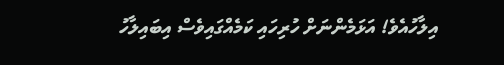އިލާހުއެވެ! އަޅަމެންނަށް ހުރިހައި ކަމެއްގައިވެސް އިބައިލާހު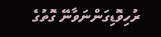ރުހިވޮޑިގަންނަވާނޭ ގޮތުގެ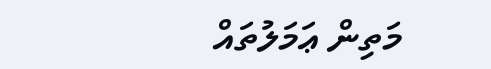މަތިން ޢަމަލުތައް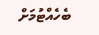ބެހެއްޓުމަށް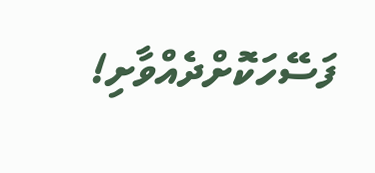ފަސޭހަކޮށްދެއްވާށި!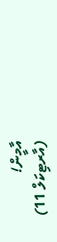އާމީން!
(އާރޓިކަލް 11)